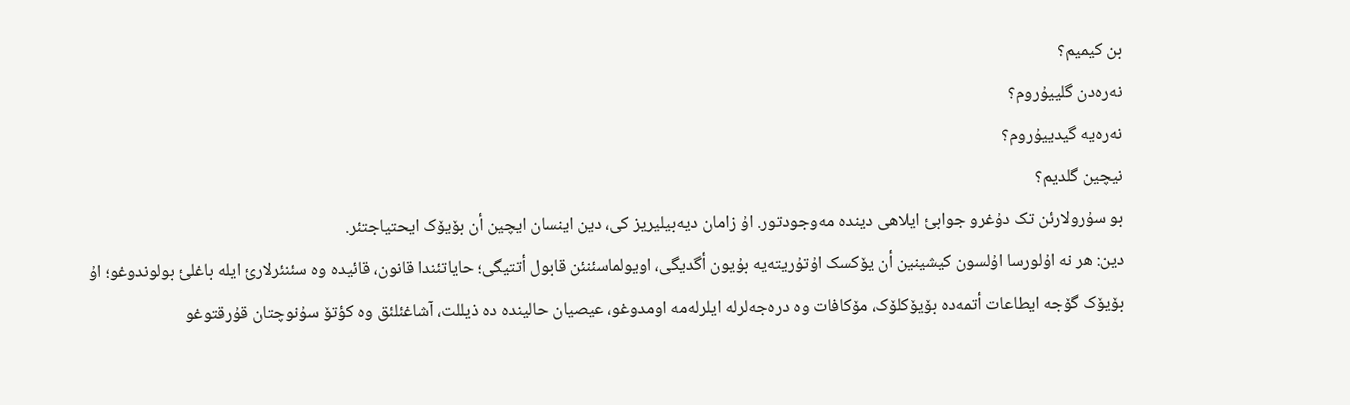بن کیمیم؟
نەرەدن گلییۇروم؟
نەرەیە گیدییۇروم؟
نیچین گلدیم؟
بو سۇرولارئن تک دۇغرو جوابئ ایلاهی دیندە مەوجودتور. اۇ زامان دیەبیلیریز کی، دین اینسان ایچین أن بۆیۆک ایحتیاجتئر.
دین: هر نە اۇلورسا اۇلسون کیشینین أن یۆکسک اۇتۇریتەیە بۇیون أگدیگی، اویولماسئنئن قابول أتتیگی؛ حایاتئندا قانون، قائیدە وە سئنئرلارئ ایلە باغلئ بولوندوغو؛ اۇ بۆیۆک گۆجە ایطاعات أتمەدە بۆیۆکلۆک، مۆکافات وە درەجەلرلە ایلرلەمە اومدوغو، عیصیان حالیندە دە ذیللت، آشاغئلئق وە کؤتۆ سۇنوچتان قۇرقتوغو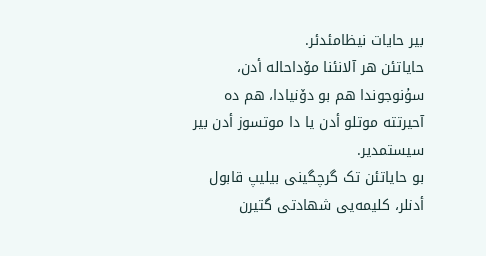بیر حایات نیظامئدئر.
حایاتئن هر آلانئنا مۆداحالە أدن، سۇنوجوندا هم بو دۆنیادا، هم دە آحیرتتە موتلو أدن یا دا موتسوز أدن بیر سیستمدیر.
بو حایاتئن تک گرچگینی بیلیپ قابول أدنلر، کلیمەیی شهادتی گتیرن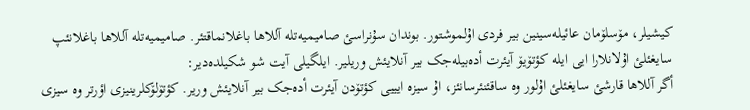کیشیلر، مۆسلۆمان عائیلەسینین بیر فردی اۇلموشتور. بوندان سۇنراسئ صامیمیەتلە آللاها باغلانماقتئر. صامیمیەتلە آللاها باغلانئپ سایغئلئ اۇلانلارا ایی ایلە کؤتۆیۆ آیئرت أدەبیلەجک بیر آنلایئش وریلیر. ایلگیلی آیت شو شکیلدەدیر:
أگر آللاها قارشئ سایغئلئ اۇلور وە ساقئنئرسانئز، اۇ سیزە ایییی کؤتۆدن آیئرت أدەجک بیر آنلایئش وریر. کؤتۆلۆکلرینیزی اؤرتر وە سیزی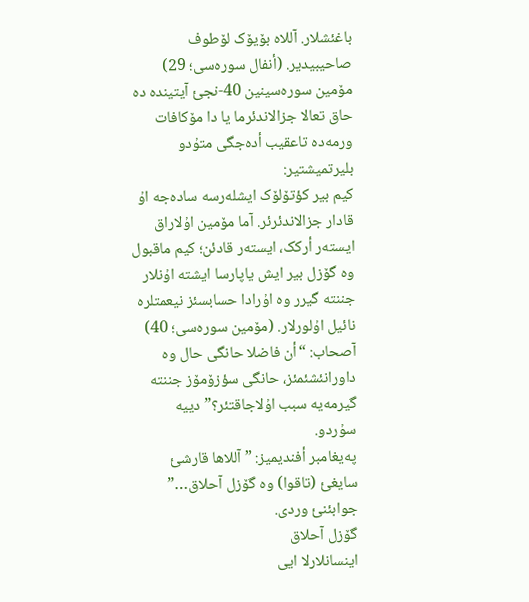باغئشلار. آللاە بۆیۆک لۆطوف صاحیبیدیر. (أنفال سورەسی؛ 29)
مۆمین سورەسینین 40-نجئ آیتیندە دە حاق تعالا جزالاندئرما یا دا مۆکافات ورمەدە تاعقیب أدەجگی متۇدو بلیرتمیشتیر:
کیم بیر کؤتۆلۆک ایشلەرسە سادەجە اۇ قادار جزالاندئرئر. آما مۆمین اۇلاراق ایستەر أرکک، ایستەر قادئن؛ کیم ماقبول وە گۆزل بیر ایش یاپارسا ایشتە اۇنلار جننتە گیرر وە اۇرادا حسابسئز نیعمتلرە نائیل اۇلورلار. (مۆمین سورەسی؛ 40)
آصحاب: “أن فاضلا حانگی حال وە داورانئشئمئز، حانگی سؤزۆمۆز جننتە گیرمەیە سبب اۇلاجاقتئر؟” دییە سۇردو.
پەیغامبر أفندیمیز: ” آللاها قارشئ سایغئ (تاقوا) وە گۆزل آحلاق…” جوابئنئ وردی.
گۆزل آحلاق
اینسانلارلا ایی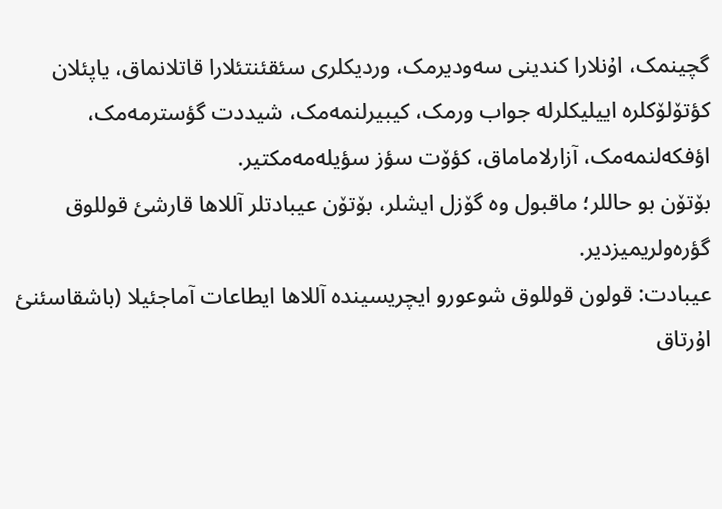گچینمک، اۇنلارا کندینی سەودیرمک، وردیکلری سئقئنتئلارا قاتلانماق، یاپئلان کؤتۆلۆکلرە اییلیکلرلە جواب ورمک، کیبیرلنمەمک، شیددت گؤسترمەمک، اؤفکەلنمەمک، آزارلاماماق، کؤۆت سؤز سؤیلەمەمکتیر.
بۆتۆن بو حاللر؛ ماقبول وە گۆزل ایشلر، بۆتۆن عیبادتلر آللاها قارشئ قوللوق گؤرەولریمیزدیر.
عیبادت: قولون قوللوق شوعورو ایچریسیندە آللاها ایطاعات آماجئیلا (باشقاسئنئ اۇرتاق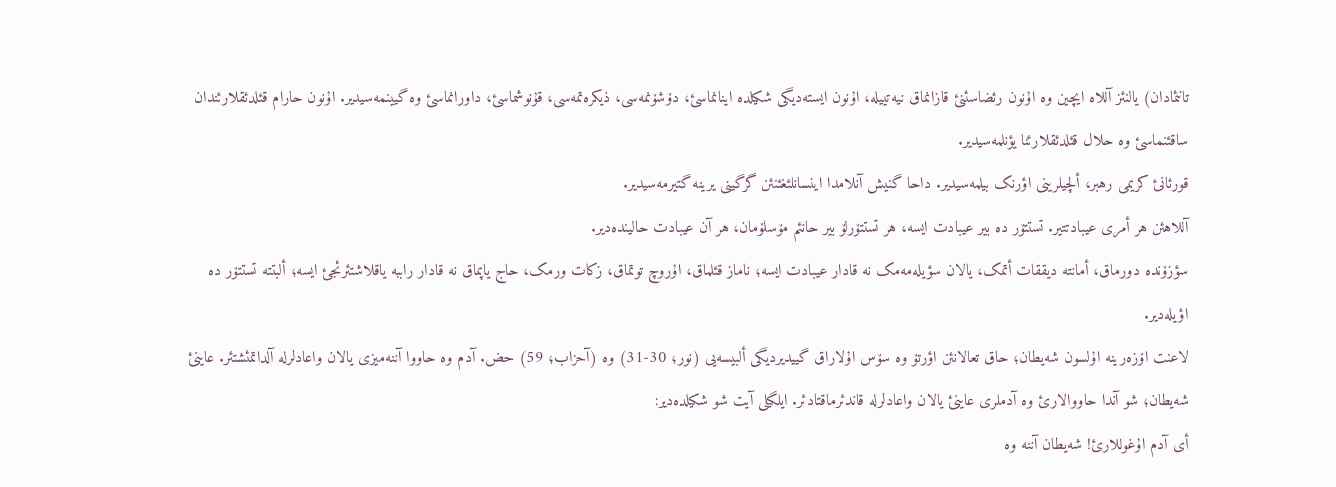تانئمادان) یالنئز آللاە ایچین وە اۇنون رئضاسئنئ قازانماق نیەتییلە، اۇنون ایستەدیگی شکیلدە اینانماسئ، دۆشۆنمەسی، ذیکرەتمەسی، قۇنوشماسئ، داورانماسئ وە گیینمەسیدیر. اۇنون حارام قئلدئقلارئندان ساقئنماسئ وە حلال قئلدئقلارئنا یؤنلمەسیدیر.
قورئانئ کریمی رهبر، ألچیلرینی اؤرنک بیلمەسیدیر. داحا گنیش آنلامدا اینسانلئغئنئن گرگینی یرینە گتیرمەسیدیر.
آللاهئن هر أمری عیبادتتیر. تستتۆر دە بیر عیبادت ایسە، هر تستتۆرلۆ بیر حانئم مۆسلۆمان، هر آن عیبادت حالیندەدیر.
سؤزۆندە دورماق، أمانتە دیققات أتمک، یالان سؤیلەمەمک نە قادار عیبادت ایسە؛ ناماز قئلماق، اۇروچ توتماق، زکات ورمک، حاج یاپماق نە قادار راببە یاقلاشتئرئجئ ایسە؛ ألبتتە تستتۆر دە اؤیلەدیر.
لاعنت اۆزەرینە اۇلسون شەیطان؛ حاق تعالانئن اؤرتۆ وە سۆس اۇلاراق گییدیردیگی ألبیسەیی (نور؛ 30-31) وە (آحزاب؛ 59) حض. آدم وە حاووا آننەمیزی یالان واعادلرلە آلداتمئشتئر. عاینئ شەیطان؛ شو آندا حاووالارئ وە آدملری عاینئ یالان واعادلرلە قاندئرماقتادئر. ایلگیلی آیت شو شکیلدەدیر:
أی آدم اۇغوللارئ! شەیطان آننە وە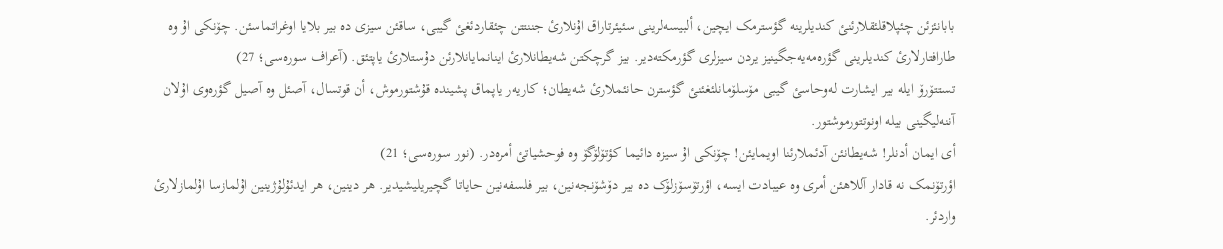بابانئزئن چئپلاقلئقلارئنئ کندیلرینە گؤسترمک ایچین، ألبیسەلرینی سئیئرتاراق اۇنلارئ جننتتن چئقاردئغئ گیبی، ساقئن سیزی دە بیر بلایا اوغراتماسئن. چۆنکی اۇ وە طارافتارلارئ کندیلرینی گؤرەمەیەجگینیز یردن سیزلری گؤرمکتەدیر. بیز گرچکتن شەیطانلارئ اینانمایانلارئن دۇستلارئ یاپتئق. (آعراف سورەسی؛ 27)
تستتۆرۆ ایلە بیر ایشارت لەوحاسئ گیبی مۆسلۆمانلئغئنئ گؤسترن حانئملارئ شەیطان؛ کاریەر یاپماق پشیندە قۇشتورموش، أن قوتسال، آصئل وە آصیل گؤرەوی اۇلان آننەلیگینی بیلە اونوتتورموشتور.
أی ایمان أدنلر! شەیطانئن آدئملارئنا اویمایئن! چۆنکی اۇ سیزە دائیما کؤتۆلۆگۆ وە فوحشیاتئ أمرەدر. (نور سورەسی؛ 21)
اؤرتۆنمک نە قادار آللاهئن أمری وە عیبادت ایسە، اؤرتۆسۆزلۆک دە بیر دۆشۆنجەنین، بیر فلسفەنین حایاتا گچیریلیشیدیر. هر دینین، هر ایدئۇلۇژینین اۇلمازسا اۇلمازلارئ واردئر.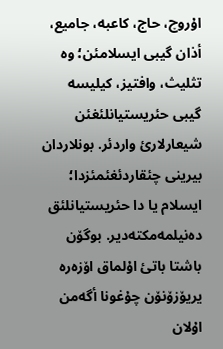اۇروچ، حاج، کاعبە، جامیع، أذان گیبی ایسلامئن؛ وە تثلیث، وافتیز، کیلیسە گیبی حئریستیانلئغئن شیعارلارئ واردئر. بونلاردان بیرینی چئقاردئغئمئزدا؛ ایسلام یا دا حئریستیانلئق دەنیلمەمکتەدیر. بوگۆن باشتا باتئ اۇلماق اۆزەرە یریۆزۆنۆن چۇغونا أگەمن اۇلان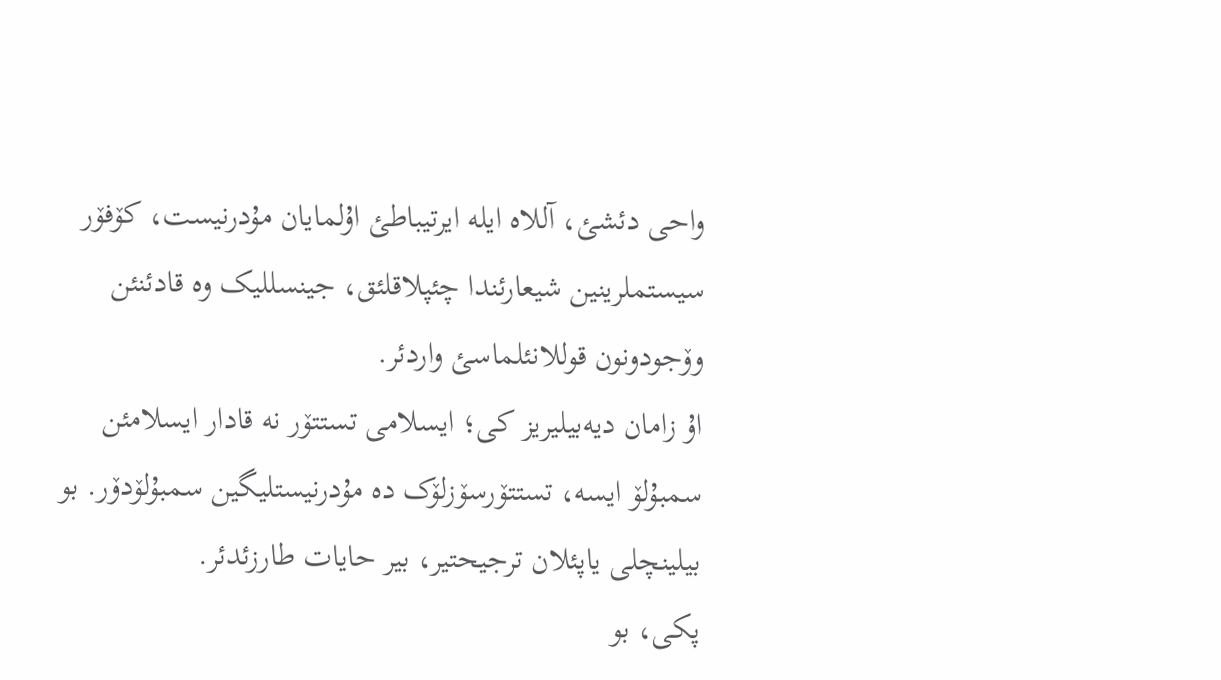واحی دئشئ، آللاە ایلە ایرتیباطئ اۇلمایان مۇدرنیست، کۆفۆر سیستملرینین شیعارئندا چئپلاقلئق، جینسللیک وە قادئنئن وۆجودونون قوللانئلماسئ واردئر.
اۇ زامان دیەبیلیریز کی؛ ایسلامی تستتۆر نە قادار ایسلامئن سمبۇلۆ ایسە، تستتۆرسۆزلۆک دە مۇدرنیستلیگین سمبۇلۆدۆر. بو بیلینچلی یاپئلان ترجیحتیر، بیر حایات طارزئدئر.
پکی، بو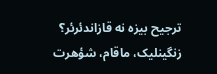ترجیح بیزە نە قازاندئرئر؟
زنگینلیک، ماقام، شؤهرت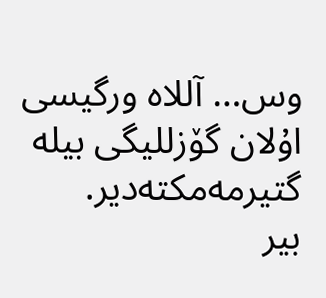وس… آللاە ورگیسی اۇلان گۆزللیگی بیلە گتیرمەمکتەدیر.
بیر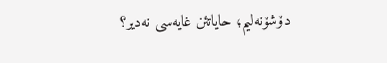دۆشۆنەلیم؛ حایاتئن غایەسی نەدیر؟